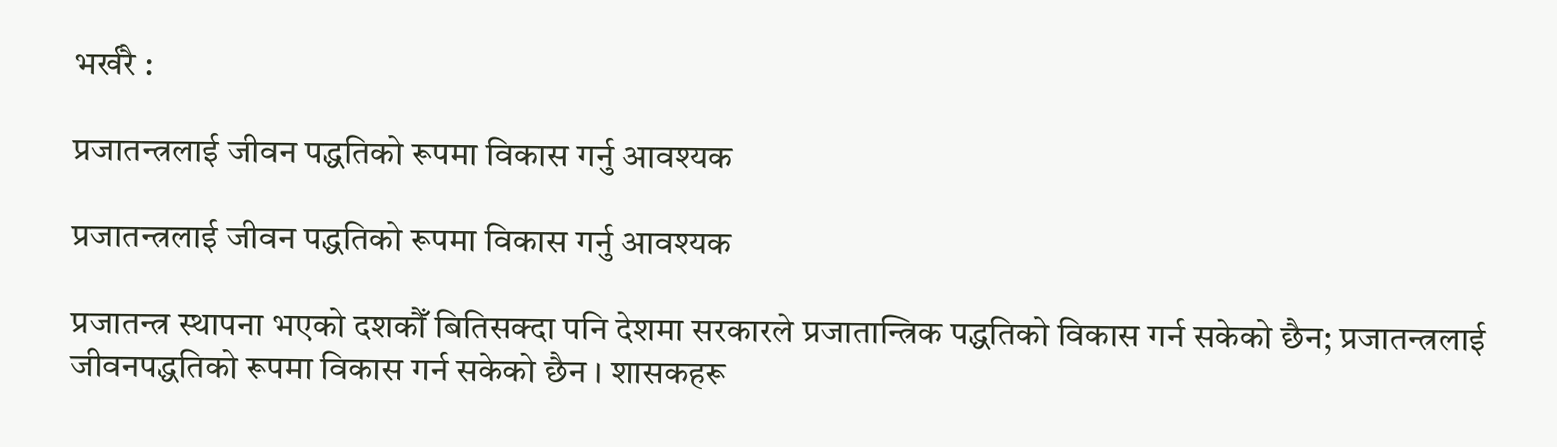भर्खरै :

प्रजातन्त्रलाई जीवन पद्धतिको रूपमा विकास गर्नु आवश्यक

प्रजातन्त्रलाई जीवन पद्धतिको रूपमा विकास गर्नु आवश्यक

प्रजातन्त्र स्थापना भएको दशकौँ बितिसक्दा पनि देशमा सरकारले प्रजातान्त्रिक पद्धतिको विकास गर्न सकेको छैन; प्रजातन्त्रलाई जीवनपद्धतिको रूपमा विकास गर्न सकेको छैन । शासकहरू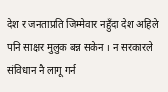देश र जनताप्रति जिम्मेवार नहुँदा देश अहिले पनि साक्षर मुलुक बन्न सकेन । न सरकारले संविधान नै लागू गर्न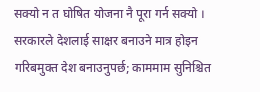सक्यो न त घोषित योजना नै पूरा गर्न सक्यो । सरकारले देशलाई साक्षर बनाउने मात्र होइन गरिबमुक्त देश बनाउनुपर्छ; काममाम सुनिश्चित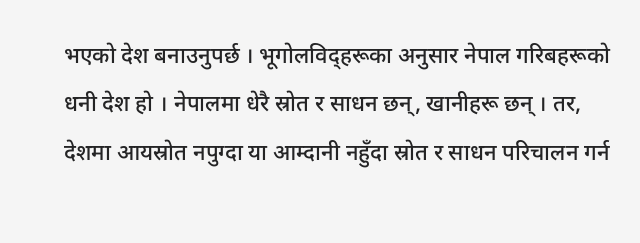भएको देश बनाउनुपर्छ । भूगोलविद्हरूका अनुसार नेपाल गरिबहरूको धनी देश हो । नेपालमा धेरै स्रोत र साधन छन्, खानीहरू छन् । तर, देशमा आयस्रोत नपुग्दा या आम्दानी नहुँदा स्रोत र साधन परिचालन गर्न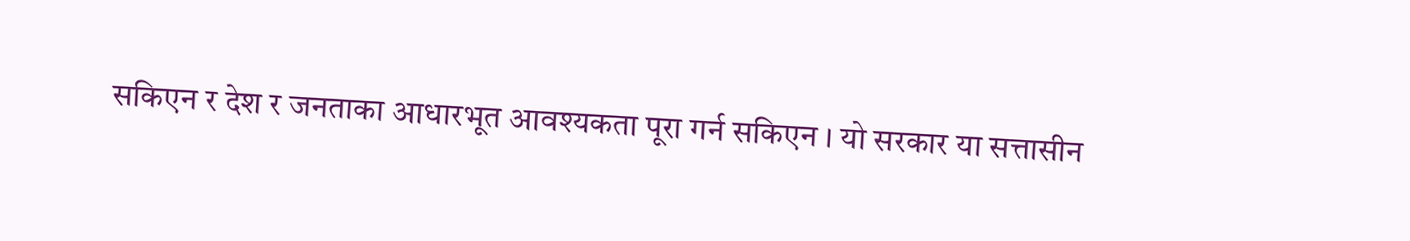सकिएन र देश र जनताका आधारभूत आवश्यकता पूरा गर्न सकिएन । यो सरकार या सत्तासीन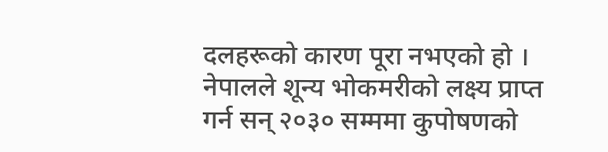दलहरूको कारण पूरा नभएको हो ।
नेपालले शून्य भोकमरीको लक्ष्य प्राप्त गर्न सन् २०३० सम्ममा कुपोषणको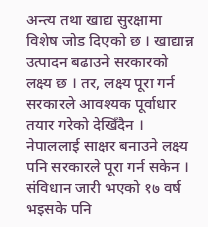अन्त्य तथा खाद्य सुरक्षामा विशेष जोड दिएको छ । खाद्यान्न उत्पादन बढाउने सरकारको लक्ष्य छ । तर, लक्ष्य पूरा गर्न सरकारले आवश्यक पूर्वाधार तयार गरेको देखिँदैन । नेपाललाई साक्षर बनाउने लक्ष्य पनि सरकारले पूरा गर्न सकेन । संविधान जारी भएको १७ वर्ष भइसके पनि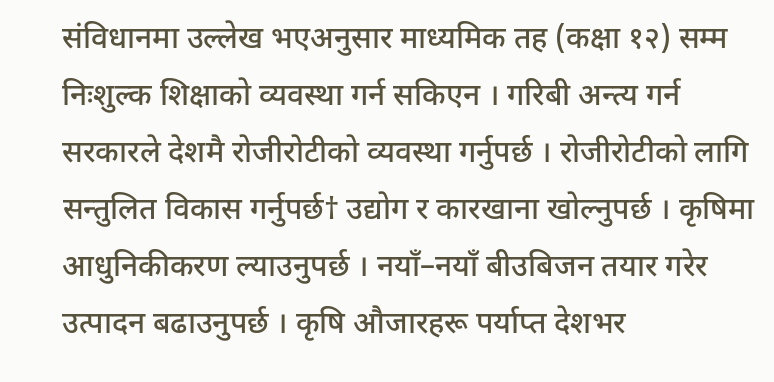संविधानमा उल्लेख भएअनुसार माध्यमिक तह (कक्षा १२) सम्म निःशुल्क शिक्षाको व्यवस्था गर्न सकिएन । गरिबी अन्त्य गर्न सरकारले देशमै रोजीरोटीको व्यवस्था गर्नुपर्छ । रोजीरोटीको लागि सन्तुलित विकास गर्नुपर्छ† उद्योग र कारखाना खोल्नुपर्छ । कृषिमा आधुनिकीकरण ल्याउनुपर्छ । नयाँ–नयाँ बीउबिजन तयार गरेर उत्पादन बढाउनुपर्छ । कृषि औजारहरू पर्याप्त देशभर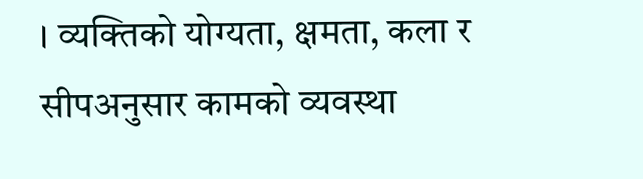। व्यक्तिको योग्यता, क्षमता, कला र सीपअनुसार कामको व्यवस्था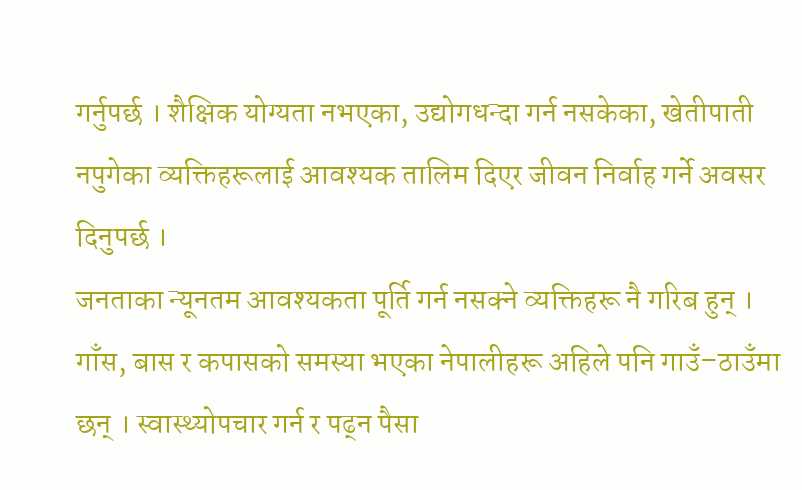गर्नुपर्छ । शैक्षिक योग्यता नभएका, उद्योगधन्दा गर्न नसकेका, खेतीपाती नपुगेका व्यक्तिहरूलाई आवश्यक तालिम दिएर जीवन निर्वाह गर्ने अवसर दिनुपर्छ ।
जनताका न्यूनतम आवश्यकता पूर्ति गर्न नसक्ने व्यक्तिहरू नै गरिब हुन् । गाँस, बास र कपासको समस्या भएका नेपालीहरू अहिले पनि गाउँ–ठाउँमा छन् । स्वास्थ्योपचार गर्न र पढ्न पैसा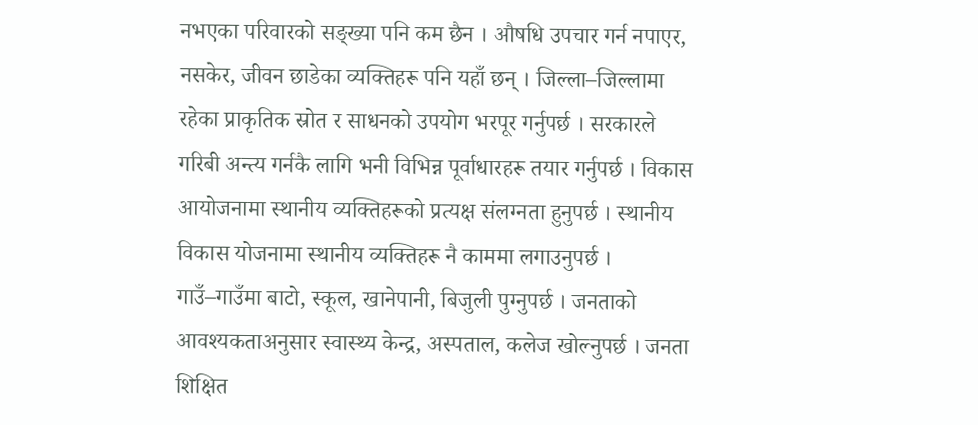नभएका परिवारको सङ्ख्या पनि कम छैन । औषधि उपचार गर्न नपाएर, नसकेर, जीवन छाडेका व्यक्तिहरू पनि यहाँ छन् । जिल्ला–जिल्लामा रहेका प्राकृतिक स्रोत र साधनको उपयोग भरपूर गर्नुपर्छ । सरकारले गरिबी अन्त्य गर्नकै लागि भनी विभिन्न पूर्वाधारहरू तयार गर्नुपर्छ । विकास आयोजनामा स्थानीय व्यक्तिहरूको प्रत्यक्ष संलग्नता हुनुपर्छ । स्थानीय विकास योजनामा स्थानीय व्यक्तिहरू नै काममा लगाउनुपर्छ । गाउँ–गाउँमा बाटो, स्कूल, खानेपानी, बिजुली पुग्नुपर्छ । जनताको आवश्यकताअनुसार स्वास्थ्य केन्द्र, अस्पताल, कलेज खोल्नुपर्छ । जनता शिक्षित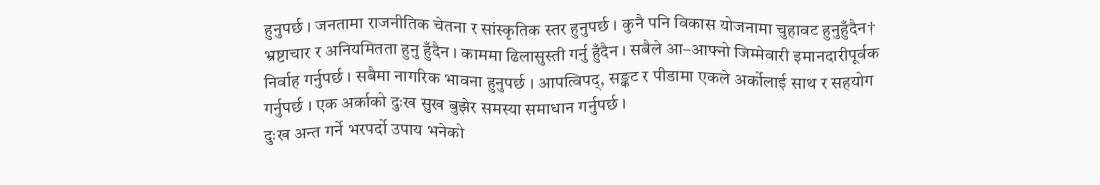हुनुपर्छ । जनतामा राजनीतिक चेतना र सांस्कृतिक स्तर हुनुपर्छ । कुनै पनि विकास योजनामा चुहावट हुनुहुँदैन† भ्रष्टाचार र अनियमितता हुनु हुँदैन । काममा ढिलासुस्ती गर्नु हुँदैन । सबैले आ–आफ्नो जिम्मेवारी इमानदारीपूर्वक निर्वाह गर्नुपर्छ । सबैमा नागरिक भावना हुनुपर्छ । आपत्विपद्, सङ्कट र पीडामा एकले अर्कोलाई साथ र सहयोग गर्नुपर्छ । एक अर्काको दुःख सुख बुझेर समस्या समाधान गर्नुपर्छ ।
दुःख अन्त गर्ने भरपर्दो उपाय भनेको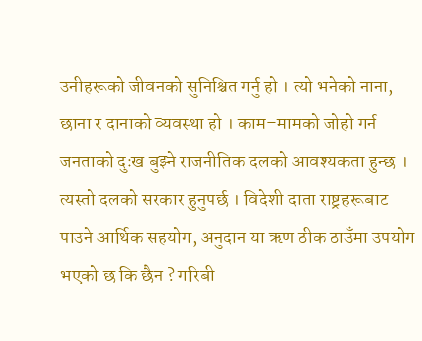उनीहरूको जीवनको सुनिश्चित गर्नु हो । त्यो भनेको नाना, छाना र दानाको व्यवस्था हो । काम–मामको जोहो गर्न जनताको दुःख बुझ्ने राजनीतिक दलको आवश्यकता हुन्छ । त्यस्तो दलको सरकार हुनुपर्छ । विदेशी दाता राष्ट्रहरूबाट पाउने आर्थिक सहयोग, अनुदान या ऋण ठीक ठाउँमा उपयोग भएको छ कि छैन ? गरिबी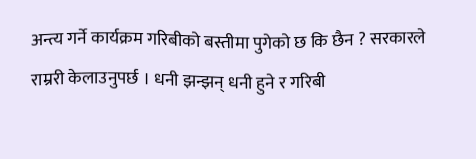अन्त्य गर्ने कार्यक्रम गरिबीको बस्तीमा पुगेको छ कि छैन ? सरकारले राम्ररी केलाउनुपर्छ । धनी झन्झन् धनी हुने र गरिबी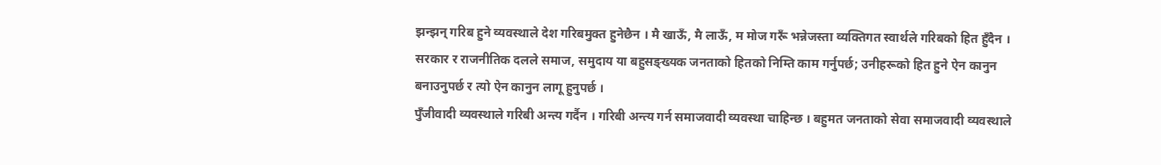झन्झन् गरिब हुने व्यवस्थाले देश गरिबमुक्त हुनेछैन । मै खाऊँ, मै लाऊँ, म मोज गरूँ भन्नेजस्ता व्यक्तिगत स्वार्थले गरिबको हित हुँदैन । सरकार र राजनीतिक दलले समाज, समुदाय या बहुसङ्ख्यक जनताको हितको निम्ति काम गर्नुपर्छ; उनीहरूको हित हुने ऐन कानुन बनाउनुपर्छ र त्यो ऐन कानुन लागू हुनुपर्छ ।
पुँजीवादी व्यवस्थाले गरिबी अन्त्य गर्दैन । गरिबी अन्त्य गर्न समाजवादी व्यवस्था चाहिन्छ । बहुमत जनताको सेवा समाजवादी व्यवस्थाले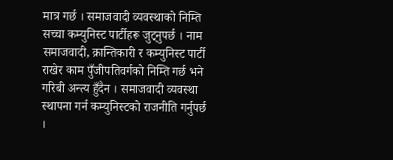मात्र गर्छ । समाजवादी व्यवस्थाको निम्ति सच्चा कम्युनिस्ट पार्टीहरू जुट्नुपर्छ । नाम समाजवादी, क्रान्तिकारी र कम्युनिस्ट पार्टी राखेर काम पुँजीपतिवर्गको निम्ति गर्छ भने गरिबी अन्त्य हुँदैन । समाजवादी व्यवस्था स्थापना गर्न कम्युनिस्टको राजनीति गर्नुपर्छ ।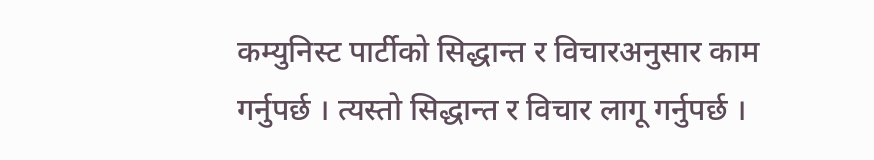कम्युनिस्ट पार्टीको सिद्धान्त र विचारअनुसार काम गर्नुपर्छ । त्यस्तो सिद्धान्त र विचार लागू गर्नुपर्छ ।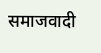समाजवादी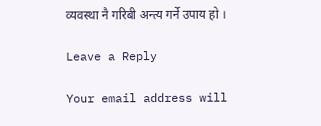व्यवस्था नै गरिबी अन्त्य गर्ने उपाय हो ।

Leave a Reply

Your email address will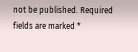not be published. Required fields are marked *